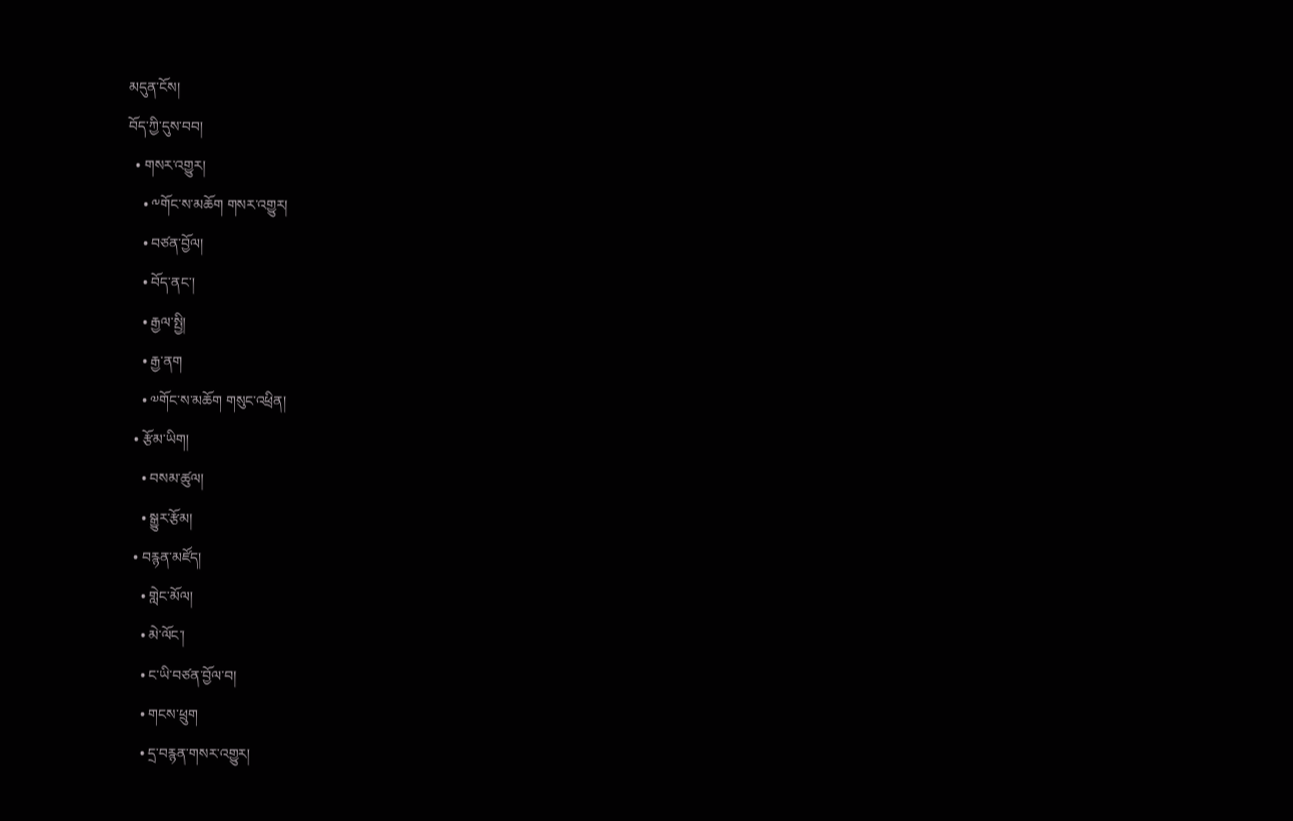མདུན་ངོས།
བོད་ཀྱི་དུས་བབ།
  • གསར་འགྱུར།
    • ༸གོང་ས་མཆོག གསར་འགྱུར།
    • བཙན་བྱོལ།
    • བོད་ནང་།
    • རྒྱལ་སྤྱི།
    • རྒྱ་ནག
    • ༧གོང་ས་མཆོག གསུང་འཕྲིན།
  • རྩོམ་ཡིག།
    • བསམ་ཚུལ།
    • སྒྱུར་རྩོམ།
  • བརྙན་མཛོད།
    • གླེང་མོལ།
    • མེ་ལོང་།
    • ང་ཡི་བཙན་བྱོལ་བ།
    • གངས་ཕྲུག
    • དྲ་བརྙན་གསར་འགྱུར།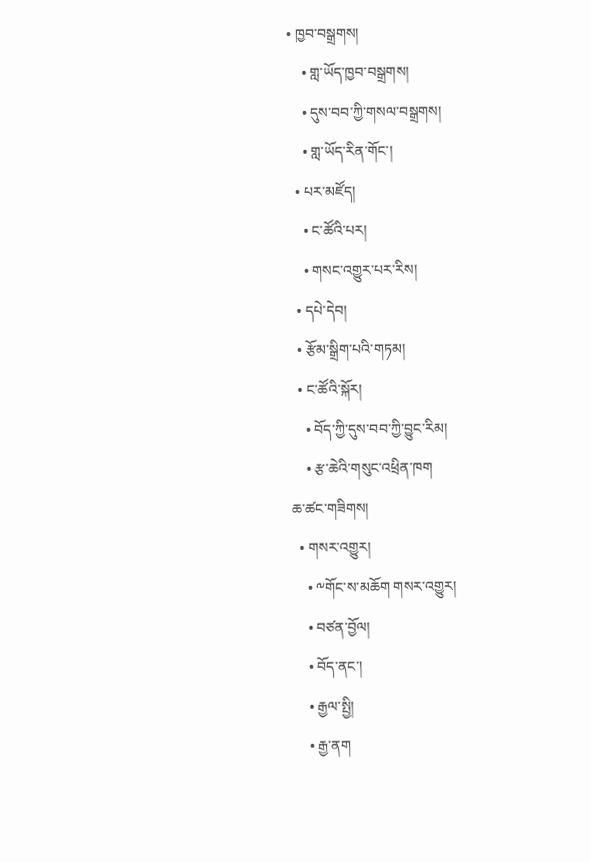• ཁྱབ་བསྒྲགས།
    • གླ་ཡོད་ཁྱབ་བསྒྲགས།
    • དུས་བབ་ཀྱི་གསལ་བསྒྲགས།
    • གླ་ཡོད་རིན་གོང་།
  • པར་མཛོད།
    • ང་ཚོའི་པར།
    • གསང་འགྱུར་པར་རིས།
  • དཔེ་དེབ།
  • རྩོམ་སྒྲིག་པའི་གཏམ།
  • ང་ཚོའི་སྐོར།
    • བོད་ཀྱི་དུས་བབ་ཀྱི་བྱུང་རིམ།
    • རྩ་ཆེའི་གསུང་འཕྲིན་ཁག
ཆ་ཚང་གཟིགས།
  • གསར་འགྱུར།
    • ༸གོང་ས་མཆོག གསར་འགྱུར།
    • བཙན་བྱོལ།
    • བོད་ནང་།
    • རྒྱལ་སྤྱི།
    • རྒྱ་ནག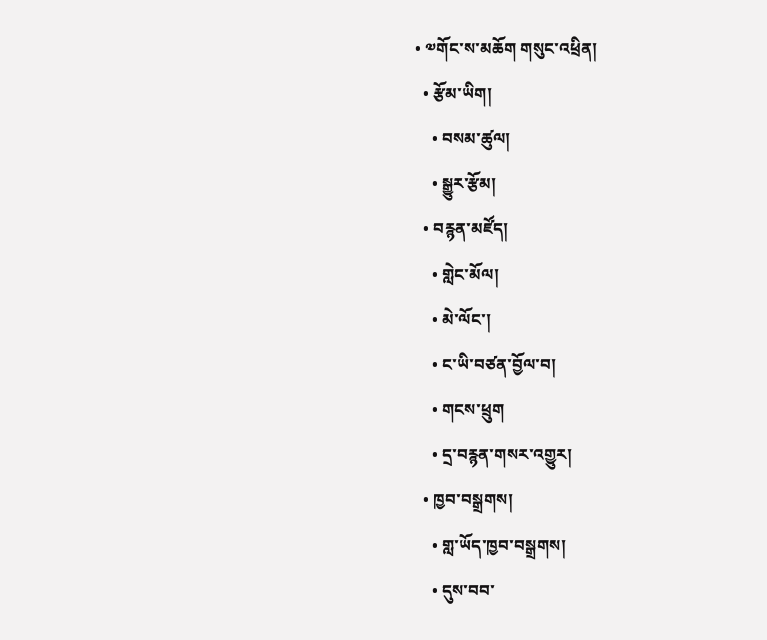• ༧གོང་ས་མཆོག གསུང་འཕྲིན།
  • རྩོམ་ཡིག།
    • བསམ་ཚུལ།
    • སྒྱུར་རྩོམ།
  • བརྙན་མཛོད།
    • གླེང་མོལ།
    • མེ་ལོང་།
    • ང་ཡི་བཙན་བྱོལ་བ།
    • གངས་ཕྲུག
    • དྲ་བརྙན་གསར་འགྱུར།
  • ཁྱབ་བསྒྲགས།
    • གླ་ཡོད་ཁྱབ་བསྒྲགས།
    • དུས་བབ་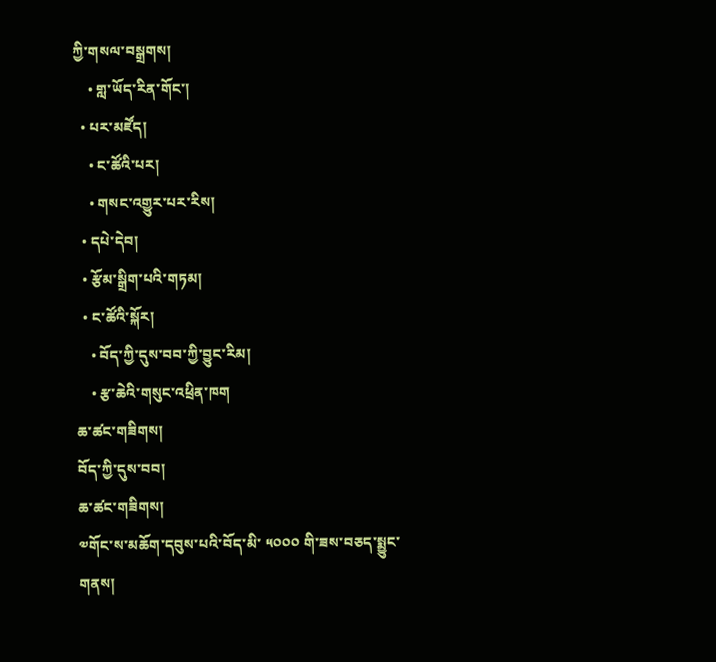ཀྱི་གསལ་བསྒྲགས།
    • གླ་ཡོད་རིན་གོང་།
  • པར་མཛོད།
    • ང་ཚོའི་པར།
    • གསང་འགྱུར་པར་རིས།
  • དཔེ་དེབ།
  • རྩོམ་སྒྲིག་པའི་གཏམ།
  • ང་ཚོའི་སྐོར།
    • བོད་ཀྱི་དུས་བབ་ཀྱི་བྱུང་རིམ།
    • རྩ་ཆེའི་གསུང་འཕྲིན་ཁག
ཆ་ཚང་གཟིགས།
བོད་ཀྱི་དུས་བབ།
ཆ་ཚང་གཟིགས།
༧གོང་ས་མཆོག་དབུས་པའི་བོད་མི་ ༥༠༠༠ གི་ཟས་བཅད་སྨྱུང་གནས།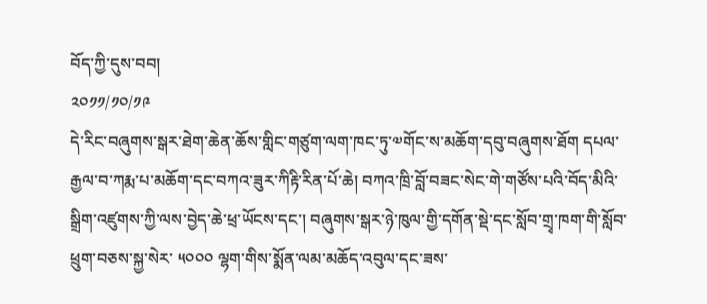བོད་ཀྱི་དུས་བབ།
༢༠༡༡/༡༠/༡༩
དེ་རིང་བཞུགས་སྒར་ཐེག་ཆེན་ཆོས་གླིང་གཙུག་ལག་ཁང་ཏུ་༧གོང་ས་མཆོག་དབུ་བཞུགས་ཐོག དཔལ་རྒྱལ་བ་ཀརྨ་པ་མཆོག་དང་བཀའ་ཟུར་ཀིརྟི་རིན་པོ་ཆེ། བཀའ་ཁྲི་བློ་བཟང་སེང་གེ་གཙོས་པའི་བོད་མིའི་སྒྲིག་འཛུགས་ཀྱི་ལས་བྱེད་ཆེ་ཕྲ་ཡོངས་དང་། བཞུགས་སྒར་ཉེ་ཁུལ་གྱི་དགོན་སྡེ་དང་སློབ་གྲྭ་ཁག་གི་སློབ་ཕྲུག་བཅས་སྐྱ་སེར་ ༥༠༠༠ ལྷག་གིས་སྨོན་ལམ་མཆོད་འབུལ་དང་ཟས་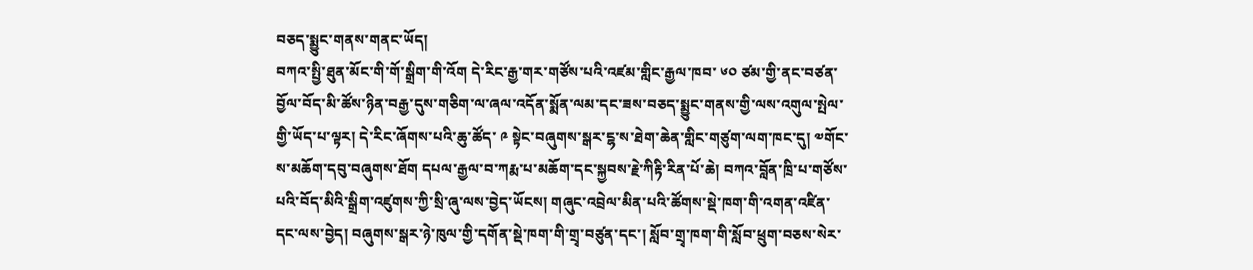བཅད་སྨྱུང་གནས་གནང་ཡོད།
བཀའ་སྤྱི་ཐུན་མོང་གི་གོ་སྒྲིག་གི་འོག དེ་རིང་རྒྱ་གར་གཙོས་པའི་འཛམ་གླིང་རྒྱལ་ཁབ་ ༦༠ ཙམ་གྱི་ནང་བཙན་བྱོལ་བོད་མི་ཚོས་ཉིན་བརྒྱ་དུས་གཅིག་ལ་ཞལ་འདོན་སྨོན་ལམ་དང་ཟས་བཅད་སྨྱུང་གནས་གྱི་ལས་འགུལ་སྤེལ་གྱི་ཡོད་པ་ལྟར། དེ་རིང་ཞོགས་པའི་ཆུ་ཚོད་ ༩ སྟེང་བཞུགས་སྒར་ངྷ་ས་ཐེག་ཆེན་གླིང་གཙུག་ལག་ཁང་དུ། ༧གོང་ས་མཆོག་དབུ་བཞུགས་ཐོག དཔལ་རྒྱལ་བ་ཀརྨ་པ་མཆོག་དང་སྐྱབས་རྗེ་ཀིརྟི་རིན་པོ་ཆེ། བཀའ་བློན་ཁྲི་པ་གཙོས་པའི་བོད་མིའི་སྒྲིག་འཛུགས་ཀྱི་སྲི་ཞུ་ལས་བྱེད་ཡོངས། གཞུང་འབྲེལ་མིན་པའི་ཚོགས་སྡེ་ཁག་གི་འགན་འཛིན་དང་ལས་བྱེད། བཞུགས་སྒར་ཉེ་ཁུལ་གྱི་དགོན་སྡེ་ཁག་གི་གྲྭ་བཙུན་དང་། སློབ་གྲྭ་ཁག་གི་སློབ་ཕྲུག་བཅས་སེར་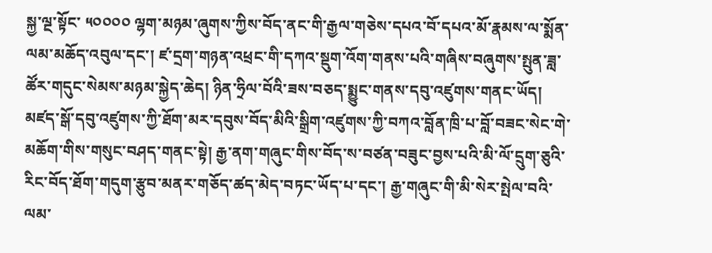སྐྱ་ལྔ་སྟོང་ ༥༠༠༠༠ ལྷག་མཉམ་ཞུགས་ཀྱིས་བོད་ནང་གི་རྒྱལ་གཅེས་དཔའ་བོ་དཔའ་མོ་རྣམས་ལ་སྨོན་ལམ་མཆོད་འབུལ་དང་། ཛ་དྲག་གཉན་འཕྲང་གི་དཀའ་སྡུག་འོག་གནས་པའི་གཞིས་བཞུགས་སྤུན་ཟླ་ཚོར་གདུང་སེམས་མཉམ་སྐྱེད་ཆེད། ཉིན་ཧྲིལ་བོའི་ཟས་བཅད་སྨྱུང་གནས་དབུ་འཛུགས་གནང་ཡོད།
མཛད་སྒོ་དབུ་འཛུགས་ཀྱི་ཐོག་མར་དབུས་བོད་མིའི་སྒྲིག་འཛུགས་ཀྱི་བཀའ་བློན་ཁྲི་པ་བློ་བཟང་སེང་གེ་མཆོག་གིས་གསུང་བཤད་གནང་སྟེ། རྒྱ་ནག་གཞུང་གིས་བོད་ས་བཙན་བཟུང་བྱས་པའི་མི་ལོ་དྲུག་ཅུའི་རིང་བོད་ཐོག་གདུག་རྩུབ་མནར་གཅོད་ཚད་མེད་བཏང་ཡོད་པ་དང་། རྒྱ་གཞུང་གི་མི་སེར་སྤེལ་བའི་ལམ་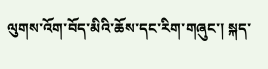ལུགས་འོག་བོད་མིའི་ཆོས་དང་རིག་གཞུང་། སྐད་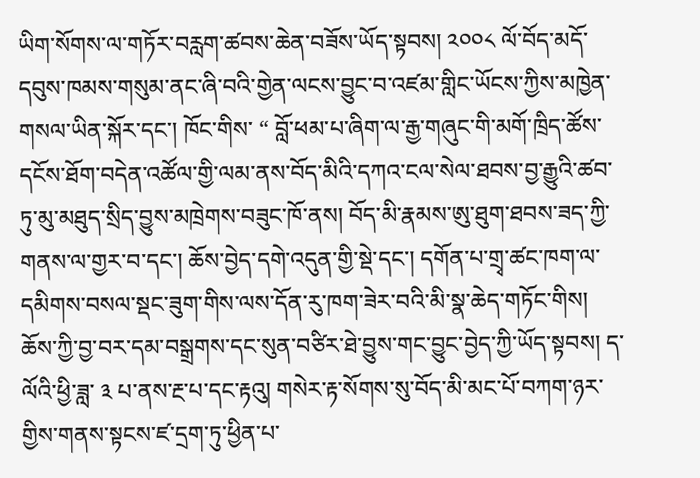ཡིག་སོགས་ལ་གཏོར་བརླག་ཚབས་ཆེན་བཟོས་ཡོད་སྟབས། ༢༠༠༨ ལོ་བོད་མདོ་དབུས་ཁམས་གསུམ་ནང་ཞི་བའི་གྱེན་ལངས་བྱུང་བ་འཛམ་གླིང་ཡོངས་ཀྱིས་མཁྱེན་གསལ་ཡིན་སྐོར་དང་། ཁོང་གིས་ “ བློ་ཕམ་པ་ཞིག་ལ་རྒྱ་གཞུང་གི་མགོ་ཁྲིད་ཚོས་དངོས་ཐོག་བདེན་འཚོལ་གྱི་ལམ་ནས་བོད་མིའི་དཀའ་ངལ་སེལ་ཐབས་བྱ་རྒྱུའི་ཚབ་ཏུ་མུ་མཐུད་སྲིད་བྱུས་མཁྲེགས་བཟུང་ཁོ་ནས། བོད་མི་རྣམས་ཨུ་ཐུག་ཐབས་ཟད་ཀྱི་གནས་ལ་གྱར་བ་དང་། ཆོས་བྱེད་དགེ་འདུན་གྱི་སྡེ་དང་། དགོན་པ་གྲྭ་ཚང་ཁག་ལ་དམིགས་བསལ་སྡང་ཟུག་གིས་ལས་དོན་རུ་ཁག་ཟེར་བའི་མི་སྣ་ཆེད་གཏོང་གིས། ཆོས་ཀྱི་བྱ་བར་དམ་བསྒྲགས་དང་སུན་བཙིར་ཐེ་བྱུས་གང་བྱུང་བྱེད་ཀྱི་ཡོད་སྟབས། ད་ལོའི་ཕྱི་ཟླ་ ༣ པ་ནས་རྔ་པ་དང་རྟའུ། གསེར་རྟ་སོགས་སུ་བོད་མི་མང་པོ་བཀག་ཉར་གྱིས་གནས་སྟངས་ཛ་དྲག་ཏུ་ཕྱིན་པ་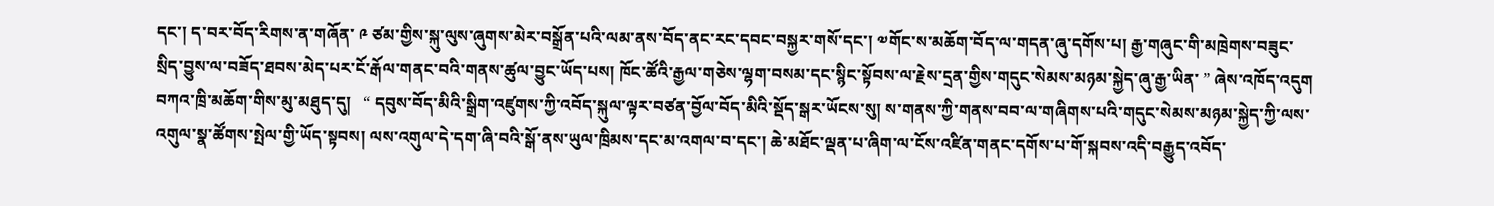དང་། ད་བར་བོད་རིགས་ན་གཞོན་ ༩ ཙམ་གྱིས་སྐུ་ལུས་ཞུགས་མེར་བསྒྲོན་པའི་ལམ་ནས་བོད་ནང་རང་དབང་བསྐྱར་གསོ་དང་། ༧གོང་ས་མཆོག་བོད་ལ་གདན་ཞུ་དགོས་པ། རྒྱ་གཞུང་གི་མཁྲེགས་བཟུང་སྲིད་བྱུས་ལ་བཟོད་ཐབས་མེད་པར་ངོ་རྒོལ་གནང་བའི་གནས་ཚུལ་བྱུང་ཡོད་པས། ཁོང་ཚོའི་རྒྱལ་གཅེས་ལྷག་བསམ་དང་སྙིང་སྟོབས་ལ་རྗེས་དྲན་གྱིས་གདུང་སེམས་མཉམ་སྐྱེད་ཞུ་རྒྱ་ཡིན་ ” ཞེས་འཁོད་འདུག
བཀའ་ཁྲི་མཆོག་གིས་མུ་མཐུད་དུ།   “ དབུས་བོད་མིའི་སྒྲིག་འཛུགས་ཀྱི་འབོད་སྐུལ་ལྟར་བཙན་བྱོལ་བོད་མིའི་སྡོད་སྒར་ཡོངས་སུ། ས་གནས་ཀྱི་གནས་བབ་ལ་གཞིགས་པའི་གདུང་སེམས་མཉམ་སྐྱེད་ཀྱི་ལས་འགུལ་སྣ་ཚོགས་སྤེལ་གྱི་ཡོད་སྟབས། ལས་འགུལ་དེ་དག་ཞི་བའི་སྒོ་ནས་ཡུལ་ཁྲིམས་དང་མ་འགལ་བ་དང་། ཆེ་མཐོང་ལྡན་པ་ཞིག་ལ་ངོས་འཛིན་གནང་དགོས་པ་གོ་སྐབས་འདི་བརྒྱུད་འབོད་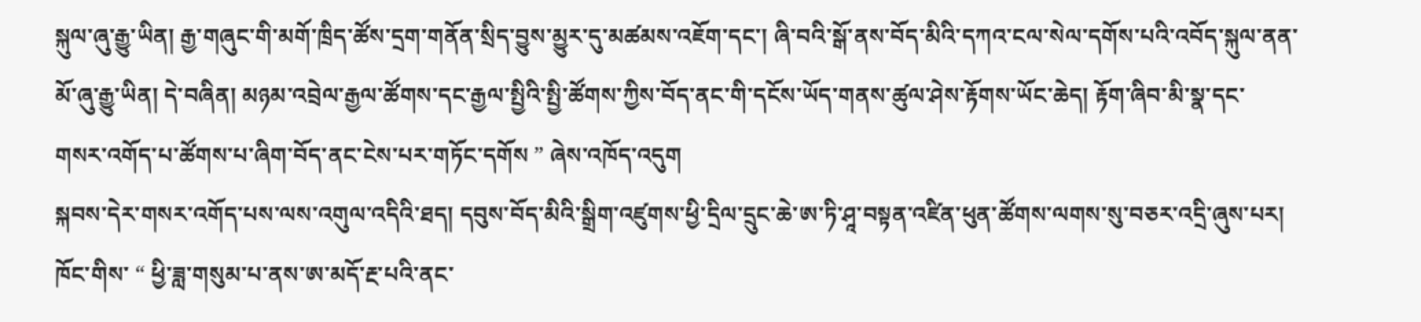སྐུལ་ཞུ་རྒྱུ་ཡིན། རྒྱ་གཞུང་གི་མགོ་ཁྲིད་ཚོས་དྲག་གནོན་སྲིད་བྱུས་མྱུར་དུ་མཚམས་འཇོག་དང་། ཞི་བའི་སྒོ་ནས་བོད་མིའི་དཀའ་ངལ་སེལ་དགོས་པའི་འབོད་སྐུལ་ནན་མོ་ཞུ་རྒྱུ་ཡིན། དེ་བཞིན། མཉམ་འབྲེལ་རྒྱལ་ཚོགས་དང་རྒྱལ་སྤྱིའི་སྤྱི་ཚོགས་ཀྱིས་བོད་ནང་གི་དངོས་ཡོད་གནས་ཚུལ་ཤེས་རྟོགས་ཡོང་ཆེད། རྟོག་ཞིབ་མི་སྣ་དང་གསར་འགོད་པ་ཚོགས་པ་ཞིག་བོད་ནང་ངེས་པར་གཏོང་དགོས ” ཞེས་འཁོད་འདུག
སྐབས་དེར་གསར་འགོད་པས་ལས་འགུལ་འདིའི་ཐད། དབུས་བོད་མིའི་སྒྲིག་འཛུགས་ཕྱི་དྲིལ་དྲུང་ཆེ་ཨ་ཏི་ཤཱ་བསྟན་འཛིན་ཕུན་ཚོགས་ལགས་སུ་བཅར་འདྲི་ཞུས་པར། ཁོང་གིས་ “ ཕྱི་ཟླ་གསུམ་པ་ནས་ཨ་མདོ་རྔ་པའི་ནང་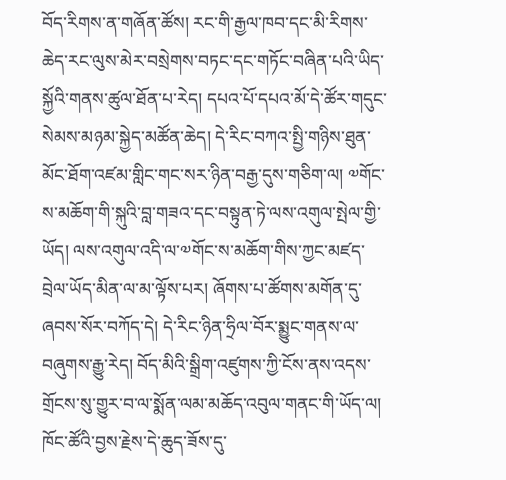བོད་རིགས་ན་གཞོན་ཚོས། རང་གི་རྒྱལ་ཁབ་དང་མི་རིགས་ཆེད་རང་ལུས་མེར་བསྲེགས་བཏང་དང་གཏོང་བཞིན་པའི་ཡིད་སྐྱོའི་གནས་ཚུལ་ཐོན་པ་རེད། དཔའ་པོ་དཔའ་མོ་དེ་ཚོར་གདུང་སེམས་མཉམ་སྐྱེད་མཚོན་ཆེད། དེ་རིང་བཀའ་སྤྱི་གཉིས་ཐུན་མོང་ཐོག་འཛམ་གླིང་གང་སར་ཉིན་བརྒྱ་དུས་གཅིག་ལ། ༧གོང་ས་མཆོག་གི་སྐུའི་བླ་གཟའ་དང་བསྟུན་ཏེ་ལས་འགུལ་སྤེལ་གྱི་ཡོད། ལས་འགུལ་འདི་ལ་༧གོང་ས་མཆོག་གིས་ཀྱང་མཛད་བྲེལ་ཡོད་མིན་ལ་མ་ལྟོས་པར། ཞོགས་པ་ཚོགས་མགོན་དུ་ཞབས་སོར་བཀོད་དེ། དེ་རིང་ཉིན་ཧྲིལ་བོར་སྨྱུང་གནས་ལ་བཞུགས་རྒྱུ་རེད། བོད་མིའི་སྒྲིག་འཛུགས་ཀྱི་ངོས་ནས་འདས་གྲོངས་སུ་གྱུར་བ་ལ་སྨོན་ལམ་མཆོད་འབུལ་གནང་གི་ཡོད་ལ། ཁོང་ཚོའི་བྱས་རྗེས་དེ་ཆུད་ཟོས་དུ་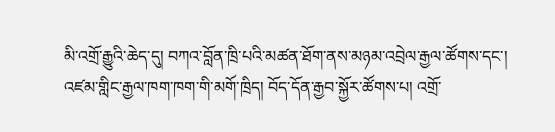མི་འགྲོ་རྒྱུའི་ཆེད་དུ། བཀའ་བློན་ཁྲི་པའི་མཚན་ཐོག་ནས་མཉམ་འབྲེལ་རྒྱལ་ཚོགས་དང་། འཛམ་གླིང་རྒྱལ་ཁག་ཁག་གི་མགོ་ཁྲིད། བོད་དོན་རྒྱབ་སྐྱོར་ཚོགས་པ། འགྲོ་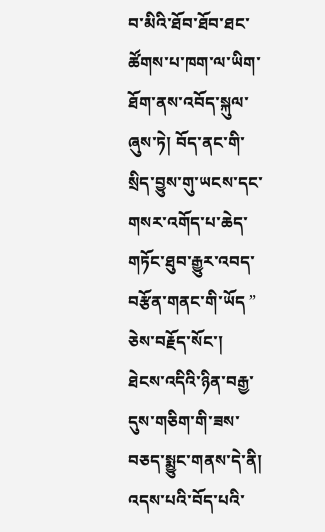བ་མིའི་ཐོབ་ཐོབ་ཐང་ཚོགས་པ་ཁག་ལ་ཡིག་ཐོག་ནས་འབོད་སྐུལ་ཞུས་ཏེ། བོད་ནང་གི་སྲིད་བྱུས་གུ་ཡངས་དང་གསར་འགོད་པ་ཆེད་གཏོང་ཐུབ་རྒྱུར་འབད་བརྩོན་གནང་གི་ཡོད ” ཅེས་བརྗོད་སོང་།
ཐེངས་འདིའི་ཉིན་བརྒྱ་དུས་གཅིག་གི་ཟས་བཅད་སྨྱུང་གནས་དེ་ནི། འདས་པའི་བོད་པའི་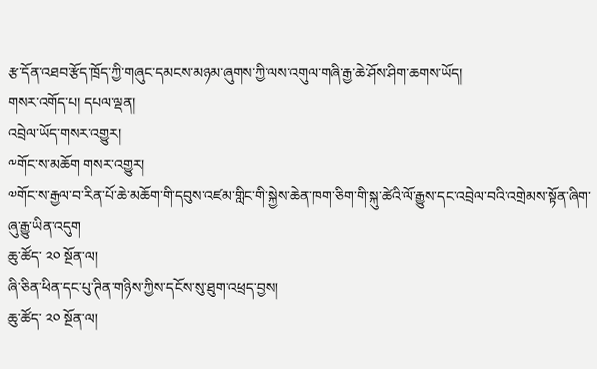རྩ་དོན་འཐབ་རྩོད་ཁྲོད་ཀྱི་གཞུང་དམངས་མཉམ་ཞུགས་ཀྱི་ལས་འགུལ་གཞི་རྒྱ་ཆེ་ཤོས་ཤིག་ཆགས་ཡོད།
གསར་འགོད་པ། དཔལ་ལྡན།
འབྲེལ་ཡོད་གསར་འགྱུར།
༸གོང་ས་མཆོག གསར་འགྱུར།
༧གོང་ས་རྒྱལ་བ་རིན་པོ་ཆེ་མཆོག་གི་དབུས་འཛམ་གླིང་གི་སྐྱེས་ཆེན་ཁག་ཅིག་གི་སྐུ་ཚེའི་ལོ་རྒྱུས་དང་འབྲེལ་བའི་འགྲེམས་སྟོན་ཞིག་ཞུ་རྒྱུ་ཡིན་འདུག
ཆུ་ཚོད་ ༢༠ སྔོན་ལ།
ཞི་ཅིན་ཕིན་དང་པུ་ཊིན་གཉིས་ཀྱིས་དངོས་སུ་ཐུག་འཕྲད་བྱས།
ཆུ་ཚོད་ ༢༠ སྔོན་ལ།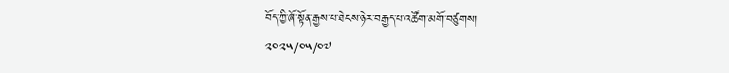བོད་ཀྱི་ཞོ་སྟོན་རྒྱས་པ་ཐེངས་ཉེར་བརྒྱད་པ་འཚོག་མགོ་བཙུགས།
༢༠༢༥/༠༥/༠༧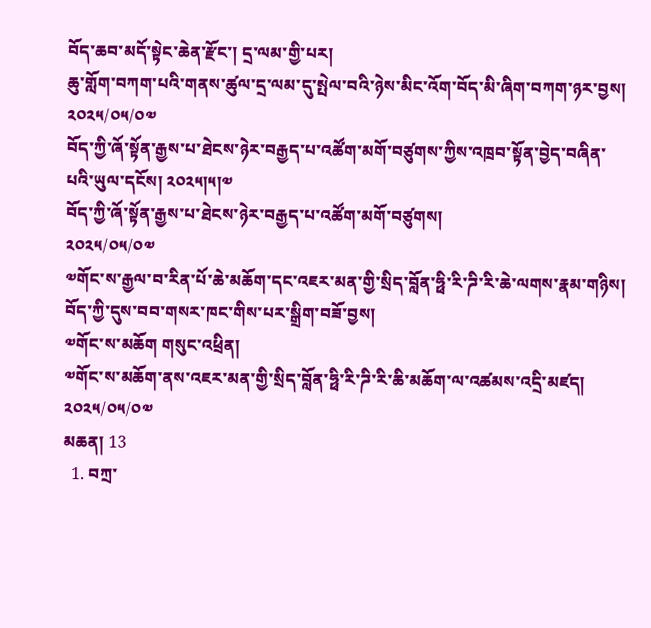བོད་ཆབ་མདོ་སྟེང་ཆེན་རྫོང་། དྲ་ལམ་གྱི་པར།
ཆུ་གློག་བཀག་པའི་གནས་ཚུལ་དྲ་ལམ་དུ་སྤེལ་བའི་ཉེས་མིང་འོག་བོད་མི་ཞིག་བཀག་ཉར་བྱས།
༢༠༢༥/༠༥/༠༧
བོད་ཀྱི་ཞོ་སྟོན་རྒྱས་པ་ཐེངས་ཉེར་བརྒྱད་པ་འཚོག་མགོ་བཙུགས་ཀྱིས་འཁྲབ་སྟོན་བྱེད་བཞིན་པའི་ཡུལ་དངོས། ༢༠༢༥།༥།༧
བོད་ཀྱི་ཞོ་སྟོན་རྒྱས་པ་ཐེངས་ཉེར་བརྒྱད་པ་འཚོག་མགོ་བཙུགས།
༢༠༢༥/༠༥/༠༧
༧གོང་ས་རྒྱལ་བ་རིན་པོ་ཆེ་མཆོག་དང་འཇར་མན་གྱི་སྲིད་བློན་ཧྥི་རི་ཌི་རི་ཆེ་ལགས་རྣམ་གཉིས། བོད་ཀྱི་དུས་བབ་གསར་ཁང་གིས་པར་སྒྲིག་བཟོ་བྱས།
༧གོང་ས་མཆོག གསུང་འཕྲིན།
༧གོང་ས་མཆོག་ནས་འཇར་མན་གྱི་སྲིད་བློན་ཧྥི་རི་ཌི་རི་ཆི་མཆོག་ལ་འཚམས་འདྲི་མཛད།
༢༠༢༥/༠༥/༠༧
མཆན། 13
  1. བཀྲ་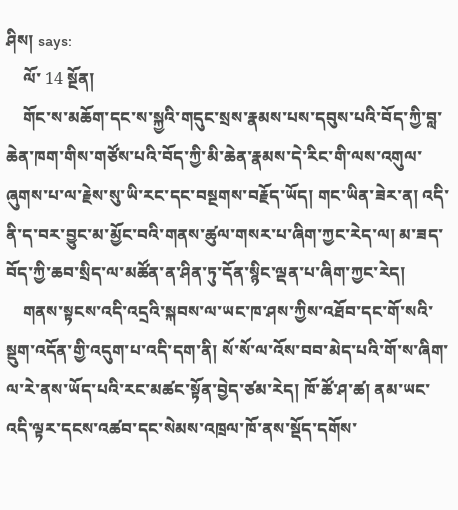ཤིས། says:
    ལོ་ 14 སྔོན།
    གོང་ས་མཆོག་དང་ས་སྐྱའི་གདུང་སྲས་རྣམས་པས་དབུས་པའི་བོད་ཀྱི་བླ་ཆེན་ཁག་གིས་གཙོས་པའི་བོད་ཀྱི་མི་ཆེན་རྣམས་དེ་རིང་གི་ལས་འགུལ་ཞུགས་པ་ལ་རྗེས་སུ་ཡི་རང་དང་བསྔགས་བརྗོད་ཡོད། གང་ཡིན་ཟེར་ན། འདི་ནི་ད་བར་བྱུང་མ་མྱོང་བའི་གནས་ཚུལ་གསར་པ་ཞིག་ཀྱང་རེད་ལ། མ་ཟད་བོད་ཀྱི་ཆབ་སྲིད་ལ་མཚོན་ན་ཤིན་ཏུ་དོན་སྙིང་ལྡན་པ་ཞིག་ཀྱང་རེད།
    གནས་སྟངས་འདི་འདྲའི་སྐབས་ལ་ཡང་ཁ་ཤས་ཀྱིས་འཐོབ་དང་གོ་སའི་སྡུག་འདོན་གྱི་འདུག་པ་འདི་དག་ནི། སོ་སོ་ལ་འོས་བབ་མེད་པའི་གོ་ས་ཞིག་ལ་རེ་ནས་ཡོད་པའི་རང་མཚང་སྟོན་བྱེད་ཙམ་རེད། ཁོ་ཚོ་ཤ་ཚ། ནམ་ཡང་འདི་ལྟར་དངས་འཚབ་དང་སེམས་འཁྲལ་ཁོ་ནས་སྡོད་དགོས་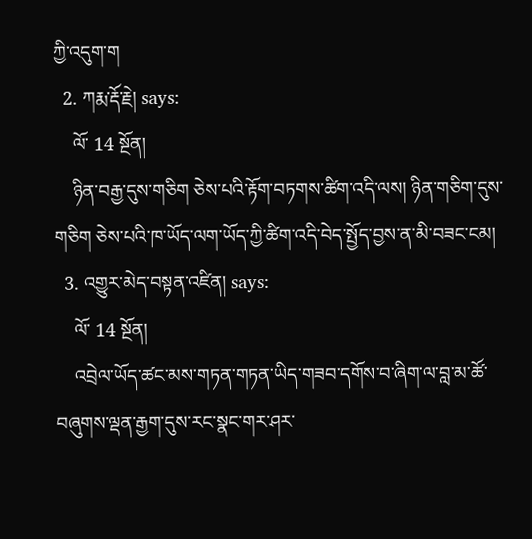ཀྱི་འདུག་ག
  2. ཀརྨ་རྡོ་རྗེ། says:
    ལོ་ 14 སྔོན།
    ཉིན་བརྒྱ་དུས་གཅིག ཅེས་པའི་རྟོག་བཏགས་ཚིག་འདི་ལས། ཉིན་གཅིག་དུས་གཅིག ཅེས་པའི་ཁ་ཡོད་ལག་ཡོད་ཀྱི་ཚིག་འདི་བེད་སྤྱོད་བྱས་ན་མི་བཟང་ངམ།
  3. འགྱུར་མེད་བསྟན་འཛིན། says:
    ལོ་ 14 སྔོན།
    འབྲེལ་ཡོད་ཚང་མས་གཏན་གཏན་ཡིད་གཟབ་དགོས་བ་ཞིག་ལ་བླ་མ་ཚོ་བཞུགས་ལྡན་རྒྱག་དུས་རང་སྣང་གར་ཤར་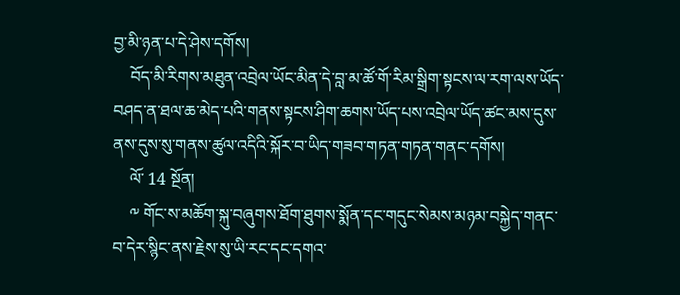བྱ་མི་ཉན་པ་དེ་ཤེས་དགོས།
    བོད་མི་རིགས་མཐུན་འབྲེལ་ཡོང་མིན་དེ་བླ་མ་ཚོ་གོ་རིམ་སྒྲིག་སྟངས་ལ་རག་ལས་ཡོད་བཤད་ན་ཐལ་ཆ་མེད་པའི་གནས་སྟངས་ཤིག་ཆགས་ཡོད་པས་འབྲེལ་ཡོད་ཚང་མས་དུས་ནས་དུས་སུ་གནས་ཚུལ་འདིའི་སྐོར་བ་ཡིད་གཟབ་གཏན་གཏན་གནང་དགོས།
    ལོ་ 14 སྔོན།
    ༸ གོང་ས་མཆོག་སྐུ་བཞུགས་ཐོག་ཐུགས་སྨོན་དང་གདུང་སེམས་མཉམ་བསྐྱེད་གནང་བ་དེར་སྙིང་ནས་རྗེས་སུ་ཡི་རང་དང་དགའ་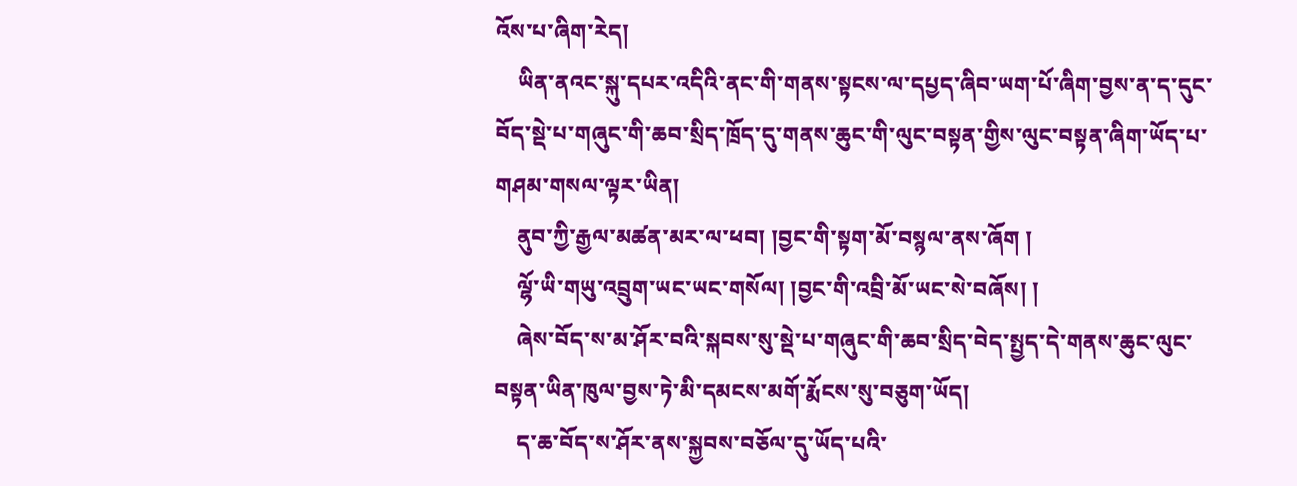འོས་པ་ཞིག་རེད།
    ཡིན་ནའང་སྐུ་དཔར་འདིའི་ནང་གི་གནས་སྟངས་ལ་དཔྱད་ཞིབ་ཡག་པོ་ཞིག་བྱས་ན་ད་དུང་བོད་སྡེ་པ་གཞུང་གི་ཆབ་སྲིད་ཁྲོད་དུ་གནས་ཆུང་གི་ལུང་བསྟན་གྱིས་ལུང་བསྟན་ཞིག་ཡོད་པ་གཤམ་གསལ་ལྟར་ཡིན།
    ནུབ་ཀྱི་རྒྱལ་མཚན་མར་ལ་ཕབ། །བྱང་གི་སྟག་མོ་བསྙལ་ནས་ཞོག །
    ལྷོ་ཡི་གཡུ་འབྲུག་ཡང་ཡང་གསོལ། །བྱང་གི་འབྲི་མོ་ཡང་སེ་བཞོས། །
    ཞེས་བོད་ས་མ་ཤོར་བའི་སྐབས་སུ་སྡེ་པ་གཞུང་གི་ཆབ་སྲིད་བེད་སྤྱད་དེ་གནས་ཆུང་ལུང་བསྟན་ཡིན་ཁུལ་བྱས་ཏེ་མི་དམངས་མགོ་རྨོངས་སུ་བཅུག་ཡོད།
    ད་ཆ་བོད་ས་ཤོར་ནས་སྐྱབས་བཅོལ་དུ་ཡོད་པའི་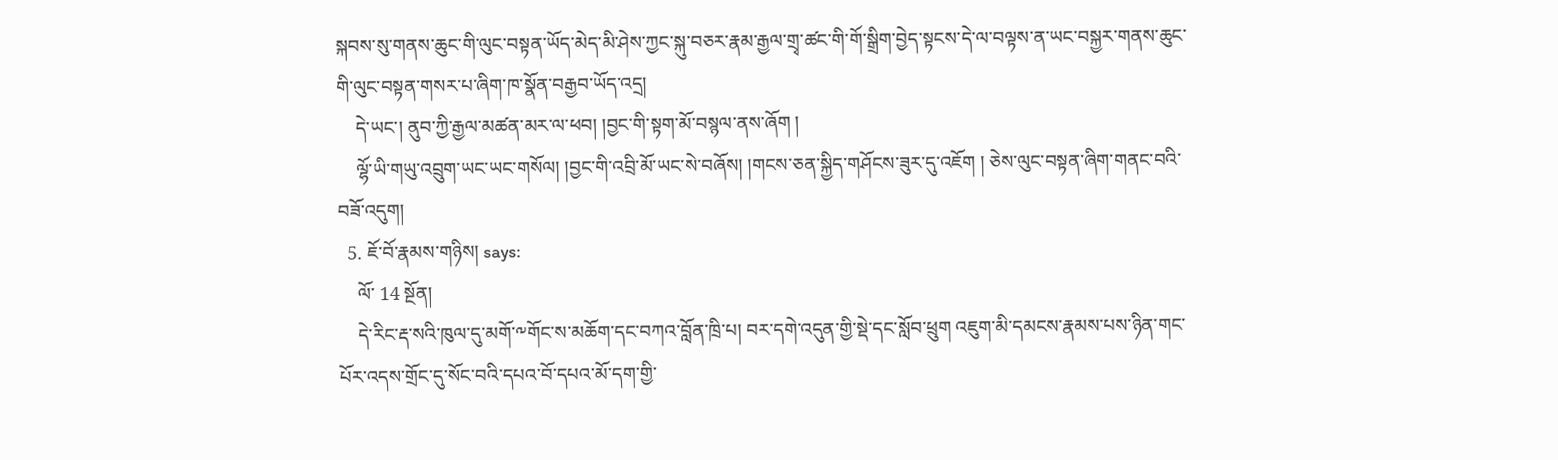སྐབས་སུ་གནས་ཆུང་གི་ལུང་བསྟན་ཡོད་མེད་མི་ཤེས་ཀྱང་སྐུ་བཅར་རྣམ་རྒྱལ་གྲྭ་ཚང་གི་གོ་སྒྲིག་བྱེད་སྟངས་དེ་ལ་བལྟས་ན་ཡང་བསྐྱར་གནས་ཆུང་གི་ལུང་བསྟན་གསར་པ་ཞིག་ཁ་སྣོན་བརྒྱབ་ཡོད་འདྲ།
    དེ་ཡང་། ནུབ་ཀྱི་རྒྱལ་མཚན་མར་ལ་ཕབ། །བྱང་གི་སྟག་མོ་བསྙལ་ནས་ཞོག །
    ལྷོ་ཡི་གཡུ་འབྲུག་ཡང་ཡང་གསོལ། །བྱང་གི་འབྲི་མོ་ཡང་སེ་བཞོས། །གངས་ཅན་སྐྱིད་གཤོངས་ཟུར་དུ་འཇོག ། ཅེས་ལུང་བསྟན་ཞིག་གནང་བའི་བཟོ་འདུག།
  5. ཇོ་བོ་རྣམས་གཉིས། says:
    ལོ་ 14 སྔོན།
    དེ་རིང་རྡ་སའི་ཁུལ་དུ་མགོ་༸གོང་ས་མཆོག་དང་བཀའ་བློན་ཁྲི་པ། བར་དགེ་འདུན་གྱི་སྡེ་དང་སློབ་ཕྲུག འཇུག་མི་དམངས་རྣམས་པས་ཉིན་གང་པོར་འདས་གྲོང་དུ་སོང་བའི་དཔའ་བོ་དཔའ་མོ་དག་གྱི་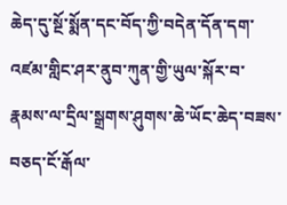ཆེད་དུ་སྔོ་སྨོན་དང་བོད་ཀྱི་བདེན་དོན་དག་འཛམ་གླིང་ཤར་ནུབ་ཀུན་གྱི་ཡུལ་སྐོར་བ་རྣམས་ལ་དྲིལ་སྒྲགས་ཤུགས་ཆེ་ཡོང་ཆེད་བཟས་བཅད་ངོ་རྒོལ་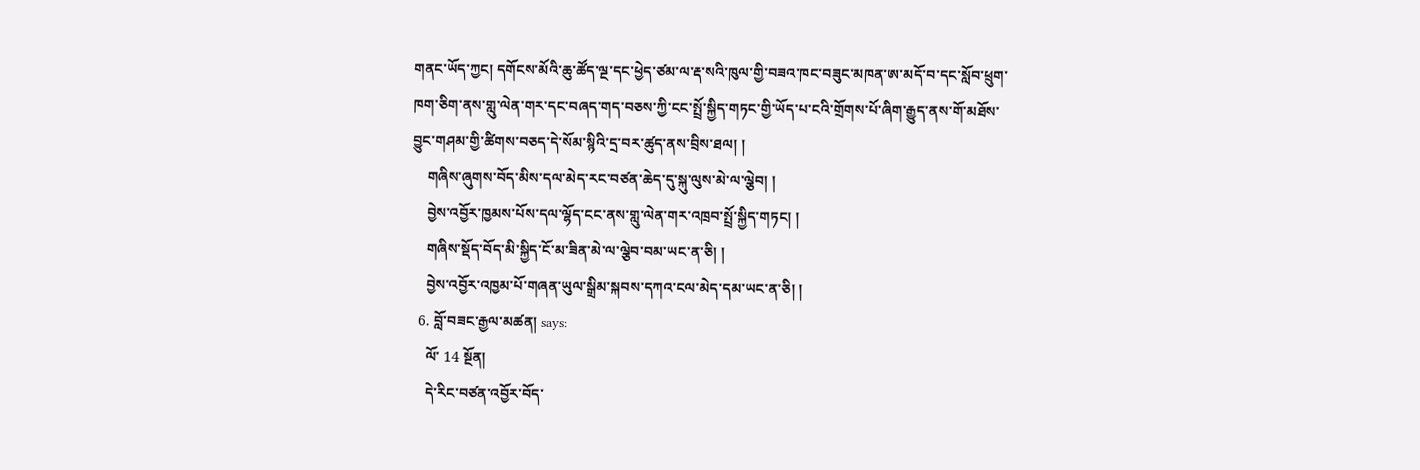གནང་ཡོད་ཀྱང། དགོངས་མོའི་ཆུ་ཚོད་ལྔ་དང་ཕྱེད་ཙམ་ལ་རྡ་སའི་ཁུལ་གྱི་བཟའ་ཁང་བཟུང་མཁན་ཨ་མདོ་བ་དང་སློབ་ཕྲུག་ཁག་ཅིག་ནས་གླུ་ལེན་གར་དང་བཞད་གད་བཅས་ཀྱི་ངང་སྤྲོ་སྐྱིད་གཏང་གྱི་ཡོད་པ་ངའི་གྲོགས་པོ་ཞིག་རྒྱུད་ནས་གོ་མཐོས་བྱུང་གཤམ་གྱི་ཚིགས་བཅད་དེ་སོམ་སྙིའི་དྲ་བར་ཚུད་ནས་བྲིས་ཐལ། །
    གཞིས་ཞུགས་བོད་མིས་དལ་མེད་རང་བཙན་ཆེད་དུ་སྐུ་ལུས་མེ་ལ་ལྕེབ། །
    བྱེས་འབྱོར་ཁྱམས་པོས་དལ་ལྷོད་ངང་ནས་གླུ་ལེན་གར་འཁྲབ་སྤྲོ་སྐྱིད་གཏང། །
    གཞིས་སྡོད་བོད་མི་སྐྱིད་ངོ་མ་ཟིན་མེ་ལ་ལྕེབ་བམ་ཡང་ན་ཅི། །
    བྱེས་འབྱོར་འཁྱམ་པོ་གཞན་ཡུལ་སྒྲིམ་སྐབས་དཀའ་ངལ་མེད་དམ་ཡང་ན་ཅི། །
  6. བློ་བཟང་རྒྱལ་མཚན། says:
    ལོ་ 14 སྔོན།
    དེ་རིང་བཙན་འབྱོར་བོད་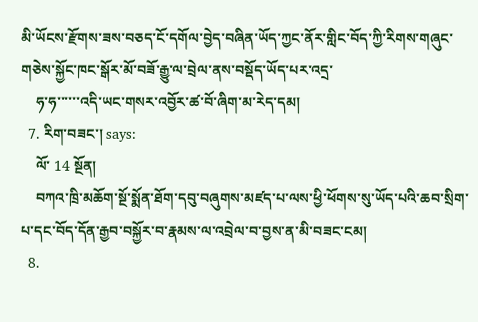མི་ཡོངས་རྫོགས་ཟས་བཅད་ངོ་དགོལ་བྱེད་བཞིན་ཡོད་ཀྱང་ནོར་གླིང་བོད་ཀྱི་རིགས་གཞུང་གཅེས་སྐྱོང་ཁང་སྒོར་མོ་བཟོ་རྒྱུ་ལ་བྲེལ་ནས་བསྡོད་ཡོད་པར་འདྲ་
    ཧ་ཧ་་་་་་འདི་ཡང་གསར་འབྱོར་ཚ་བོ་ཞིག་མ་རེད་དམ།
  7. རིག་བཟང་། says:
    ལོ་ 14 སྔོན།
    བཀའ་ཁྲི་མཆོག་སྔོ་སྨོན་ཐོག་དབུ་བཞུགས་མཛད་པ་ལས་ཕྱི་ཕོགས་སུ་ཡོད་པའི་ཆབ་སྲིག་པ་དང་བོད་དོན་རྒྱབ་བསྐྱོར་བ་རྣམས་ལ་འབྲེལ་བ་བྱས་ན་མི་བཟང་ངམ།
  8.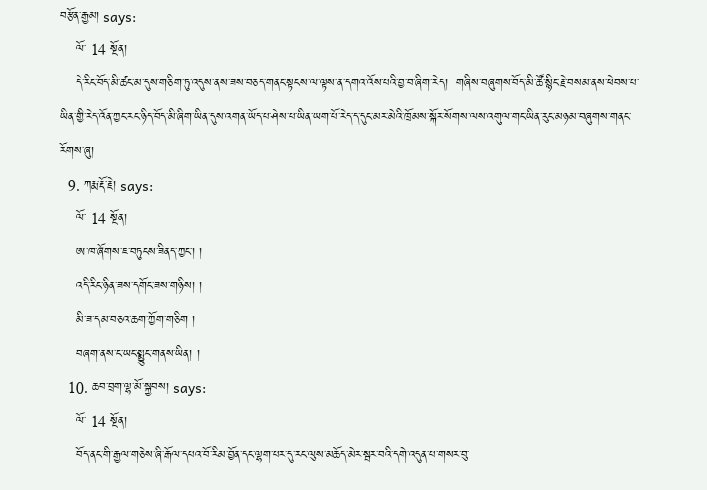བརྩོན་རྒྱམ། says:
    ལོ་ 14 སྔོན།
    དེ་རིང་བོད་མི་ཚང་མ་དུས་གཅིག་ཏུ་འདུས་ནས་ཟས་བཅད་གནང་སྟངས་ལ་ལྟས་ན་དགའ་འོས་པའི་བྱ་བ་ཞིག་རེད།  གཞིས་བཞུགས་བོད་མི་ཚོ་སྙིང་རྗེ་བསམ་ནས་ཕེབས་པ་ཡིན་གྱི་རེད་འོན་ཀྱང་རང་ཉིད་བོད་མི་ཞིག་ཡིན་དུས་འགན་ཡོད་པ་ཤེས་པ་ཡིན་ཡག་པོ་རེད་ད་དུང་མར་མེའི་ཁྲོམས་སྐོར་སོགས་ལས་འགུལ་གང་ཡིན་རུང་མཉམ་བཞུགས་གནང་རོགས་ཞུ།
  9. ཀརྨ་རྡོ་རྗེ། says:
    ལོ་ 14 སྔོན།
    ཨ་ཁ་ཞོགས་ཇ་བཏུངས་ཟིནད་ཀྱང་། །
    འདི་རིང་ཉིན་ཟས་དགོང་ཟས་གཉིས། །
    མི་ཟ་དམ་བཅའ་ཆག་ཀྱོག་གཅིག །
    བཞག་ནས་ང་ཡང་སྨྱུང་གནས་ཡིན། །
  10. ཆབ་བྲག་ལྷ་མོ་སྐྱབས། says:
    ལོ་ 14 སྔོན།
    བོད་ནང་གི་རྒྱལ་གཅེས་ཞི་རྒོལ་དཔའ་བོ་རིམ་བྱོན་དང་ལྷག་པར་དུ་རང་ལུས་མཆོད་མེར་སྦར་བའི་དགེ་འདུན་པ་གསར་བུ་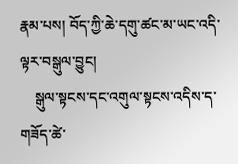རྣམ་པས། བོད་ཀྱི་ཆེ་དགུ་ཚང་མ་ཡང་འདི་ལྟར་བསྒུལ་བྱུང།
    སྒུལ་སྟངས་དང་འགུལ་སྟངས་འདིས་ད་གཟོད་ཚེ་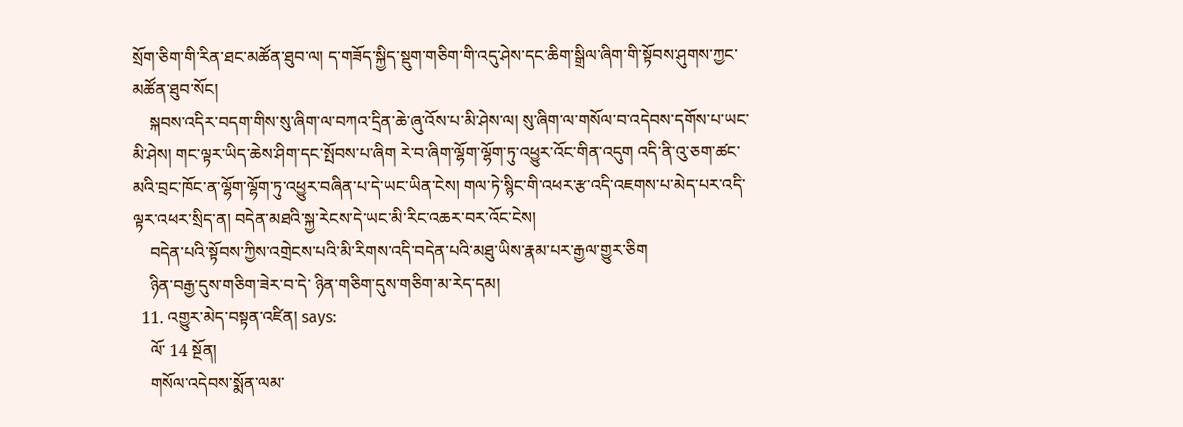སྲོག་ཅིག་གི་རིན་ཐང་མཚོན་ཐུབ་ལ། ད་གཟོད་སྐྱིད་སྡུག་གཅིག་གི་འདུ་ཤེས་དང་ཆིག་སྒྲིལ་ཞིག་གི་སྟོབས་ཤུགས་ཀྱང་མཚོན་ཐུབ་སོང།
    སྐབས་འདིར་བདག་གིས་སུ་ཞིག་ལ་བཀའ་དྲིན་ཆེ་ཞུ་འོས་པ་མི་ཤེས་ལ། སུ་ཞིག་ལ་གསོལ་བ་འདེབས་དགོས་པ་ཡང་མི་ཤེས། གང་ལྟར་ཡིད་ཆེས་ཤིག་དང་སྤོབས་པ་ཞིག རེ་བ་ཞིག་ལྷོག་ལྷོག་ཏུ་འཕྱུར་འོང་གིན་འདུག འདི་ནི་འུ་ཅག་ཚང་མའི་བྲང་ཁོང་ན་ལྷོག་ལྷོག་ཏུ་འཕྱུར་བཞིན་པ་དེ་ཡང་ཡིན་ངེས། གལ་ཏེ་སྙིང་གི་འཕར་རྩ་འདི་འཇགས་པ་མེད་པར་འདི་ལྟར་འཕར་སྲིད་ན། བདེན་མཐའི་སྐྱ་རེངས་དེ་ཡང་མི་རིང་འཆར་བར་འོང་ངེས།
    བདེན་པའི་སྟོབས་ཀྱིས་འགྲེངས་པའི་མི་རིགས་འདི་བདེན་པའི་མཐུ་ཡིས་རྣམ་པར་རྒྱལ་གྱུར་ཅིག
    ཉིན་བརྒྱ་དུས་གཅིག་ཟེར་བ་དེ་ ཉིན་གཅིག་དུས་གཅིག་མ་རེད་དམ།
  11. འགྱུར་མེད་བསྟན་འཛིན། says:
    ལོ་ 14 སྔོན།
    གསོལ་འདེབས་སྨོན་ལམ་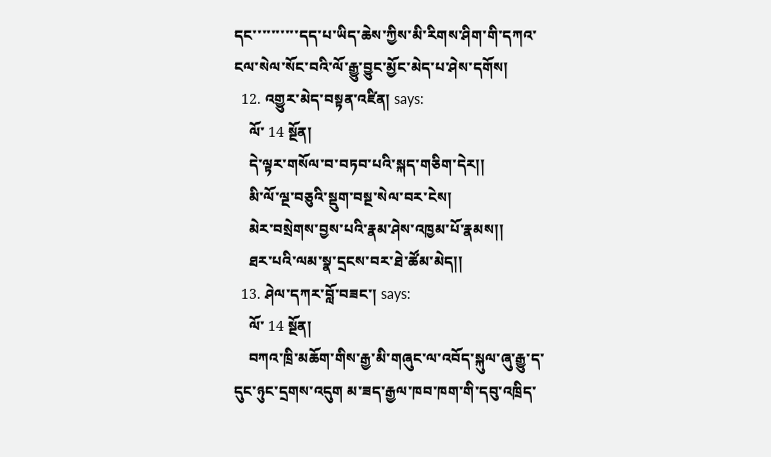དང་་་་་་་་་་དད་པ་ཡིད་ཆེས་ཀྱིས་མི་རིགས་ཤིག་གི་དཀའ་ངལ་སེལ་སོང་བའི་ལོ་རྒྱུ་བྱུང་མྱོང་མེད་པ་ཤེས་དགོས།
  12. འགྱུར་མེད་བསྟན་འཛིན། says:
    ལོ་ 14 སྔོན།
    དེ་ལྟར་གསོལ་བ་བཏབ་པའི་སྐད་གཅིག་དེར།།
    མི་ལོ་ལྔ་བཅུའི་སྡུག་བསྔ་སེལ་བར་ངེས།
    མེར་བསྲེགས་བྱས་པའི་རྣམ་ཤེས་འཁྱམ་པོ་རྣམས།།
    ཐར་པའི་ལམ་སྣ་དྲངས་བར་ཐེ་ཚོམ་མེད།།
  13. ཤེལ་དཀར་བློ་བཟང་། says:
    ལོ་ 14 སྔོན།
    བཀའ་ཁྲི་མཆོག་གིས་རྒྱ་མི་གཞུང་ལ་འབོད་སྐུལ་ཞུ་རྒྱུ་ད་དུང་ཉུང་དྲགས་འདུག མ་ཟད་རྒྱལ་ཁབ་ཁག་གི་དབུ་འཁྲིད་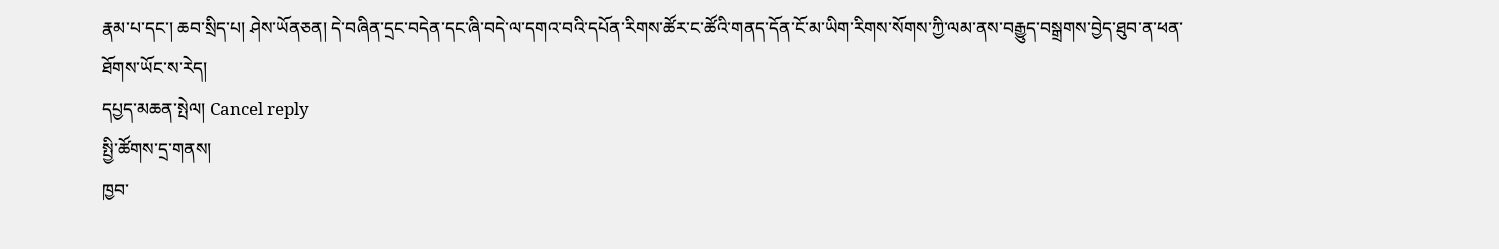རྣམ་པ་དང་། ཆབ་སྲིད་པ། ཤེས་ཡོནཅན། དེ་བཞིན་དྲང་བདེན་དང་ཞི་བདེ་ལ་དགའ་བའི་དཔོན་རིགས་ཚོར་ང་ཚོའི་གནད་དོན་ངོ་མ་ཡིག་རིགས་སོགས་ཀྱི་ལམ་ནས་བརྒྱུད་བསྒྲགས་བྱེད་ཐུབ་ན་ཕན་ཐོགས་ཡོང་ས་རེད།
དཔྱད་མཆན་སྤེལ། Cancel reply
སྤྱི་ཚོགས་དྲ་གནས།
ཁྱབ་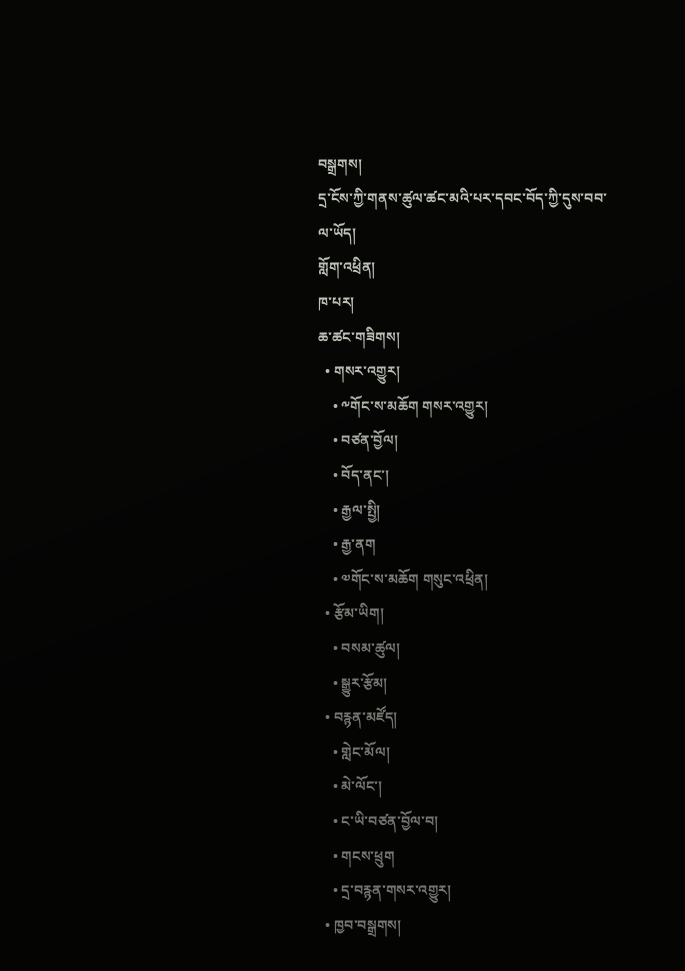བསྒྲགས།
དྲ་ངོས་ཀྱི་གནས་ཚུལ་ཚང་མའི་པར་དབང་བོད་ཀྱི་དུས་བབ་ལ་ཡོད།
གློག་འཕྲིན།
ཁ་པར།
ཆ་ཚང་གཟིགས།
  • གསར་འགྱུར།
    • ༸གོང་ས་མཆོག གསར་འགྱུར།
    • བཙན་བྱོལ།
    • བོད་ནང་།
    • རྒྱལ་སྤྱི།
    • རྒྱ་ནག
    • ༧གོང་ས་མཆོག གསུང་འཕྲིན།
  • རྩོམ་ཡིག།
    • བསམ་ཚུལ།
    • སྒྱུར་རྩོམ།
  • བརྙན་མཛོད།
    • གླེང་མོལ།
    • མེ་ལོང་།
    • ང་ཡི་བཙན་བྱོལ་བ།
    • གངས་ཕྲུག
    • དྲ་བརྙན་གསར་འགྱུར།
  • ཁྱབ་བསྒྲགས།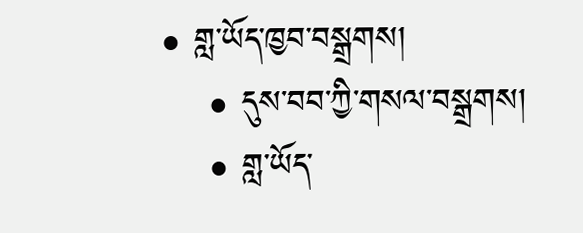• གླ་ཡོད་ཁྱབ་བསྒྲགས།
    • དུས་བབ་ཀྱི་གསལ་བསྒྲགས།
    • གླ་ཡོད་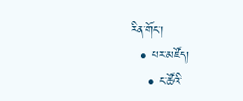རིན་གོང་།
  • པར་མཛོད།
    • ང་ཚོའི་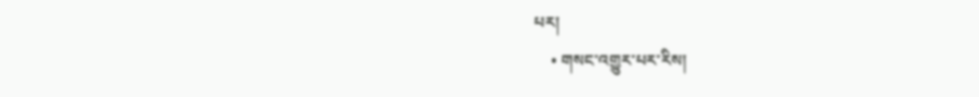པར།
    • གསང་འགྱུར་པར་རིས།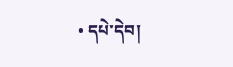• དཔེ་དེབ།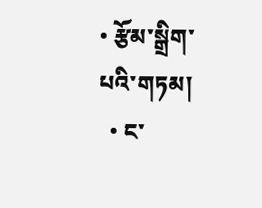• རྩོམ་སྒྲིག་པའི་གཏམ།
  • ང་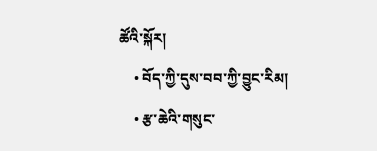ཚོའི་སྐོར།
    • བོད་ཀྱི་དུས་བབ་ཀྱི་བྱུང་རིམ།
    • རྩ་ཆེའི་གསུང་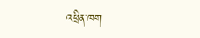འཕྲིན་ཁག